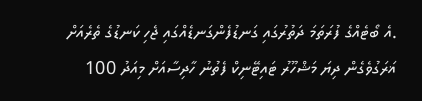.އެ ބޯޓެއްގެ ފުރަތަމަ ދަތުރުގައި ގަނޑުފެންގަނޑެއްގައި ޖެހި ކަނޑުގެ ތެރެއަށް ޣަރަގުވެގެން ދިޔަ މަޝްހޫރު ޓައިޓޭނިކް ފެތުނު ހާދިސާއަށް މިއަދު 100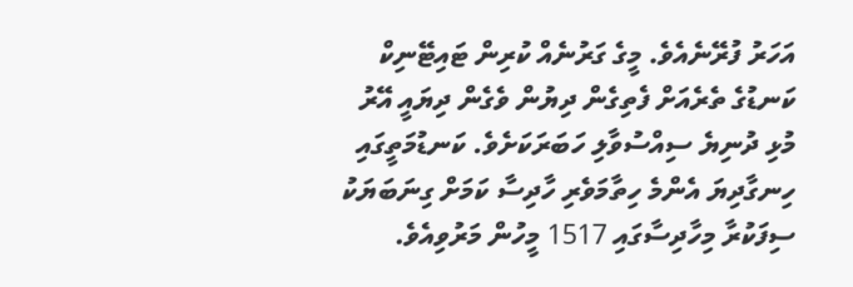އަހަރު ފުރޭނެއެވެ. މީގެ ގަރުނެއް ކުރިން ޓައިޓޭނިކް ކަނޑުގެ ތެރެއަށް ފެތިގެން ދިޔުން ވެގެން ދިޔައީ އޭރު މުޅި ދުނިޔެ ސިއްސުވާލި ހަބަރަކަށެވެ. ކަނޑުމަތީގައި ހިނގާދިޔަ އެންމެ ހިތާމަވެރި ހާދިސާ ކަމަށް ގިނަބަޔަކު ސިފަކުރާ މިހާދިސާގައި 1517 މީހުން މަރުވިއެވެ.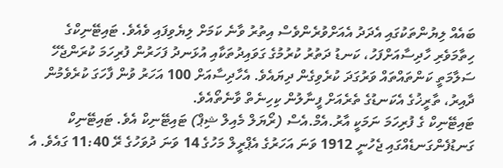ބައެއް ލިޔުންތަކުގައި އެދަދު އެއަށްވުރެންވެސް އިތުރު ވާނެ ކަމަށް ލިޔެވިފައި ވެއެވެ. ޓައިޓޭނިކްގެ ހިތާމަވެރި ހާދިސާއަށްފަހު، ކަނޑު ދަތުރު ކުރުމުގެ ގަވައިދުތަކާއި އުޅަނދު ފަހަރުން ފުރިހަމަ ކުރަންޖެހޭ ސަލާމަތީ ކަންތައްތައް ވަރުގަދަ ކުރެވިގެން ދިޔައެވެ. އެހާދިސާއަށް 100 އަހަރު ވުން ފާހަގަ ކުރެވެމުން ދާއިރު، ތާރީޚުގެ އެކަނޑުގެ ތެރެއަށް ފީނާލުން ކިހިނެތް ވާނެތޯއެވެ.
ޓައިޓޭނިކް ގެ ފުރިހަމަ ނަމަކީ އާރު.އެމް.އެސް (ރޯޔަލް މެއިލް ޝިޕް) ޓައިޓޭނިކް އެވެ. ޓައިޓޭނިކް ގަނޑުފެންގަނޑެއްގައި ޖެހުނީ 1912 ވަނަ އަހަރުގެ އެޕްރީލް މަހުގެ 14 ވަނަ ދުވަހުގެ ރޭ 11:40 ގައެވެ. އެ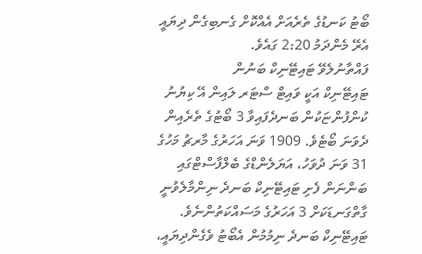ބޯޓު ކަނޑުގެ ތެރެއަށް އެއްކޮށް ގެނބިގެން ދިޔައީ އެރޭ މެންދަމު 2:20 ގައެވެ.
ފައްތާނުލެވޭ ޓައިޓޭނިކް ބަނުން
ޓައިޓޭނިކް އަކީ ވައިޓް ސްޓަރ ލައިން އޭ ކިޔުނު ކުންފުންޏަކުން ބަނދެފައިވާ 3 ބޯޓުގެ ތެރެއިން ދެވަނަ ބޯޓެވެ. 1909 ވަނަ އަހަރުގެ މާރޗު މަހުގެ 31 ވަނަ ދުވަހު، އަޔަލެންޑްގެ ބެލްފާސްޓްގައި ބަންނަން ފެށި ޓައިޓޭނިކް ބަނދެ ނިންމާލެވުނީ ގާތްގަނޑަކަށް 3 އަހަރުގެ މަސައްކަތުންނެވެ.
ޓައިޓޭނިކް ބަނދެ ނިމުމުން އެބޯޓު ވެގެންދިޔައީ،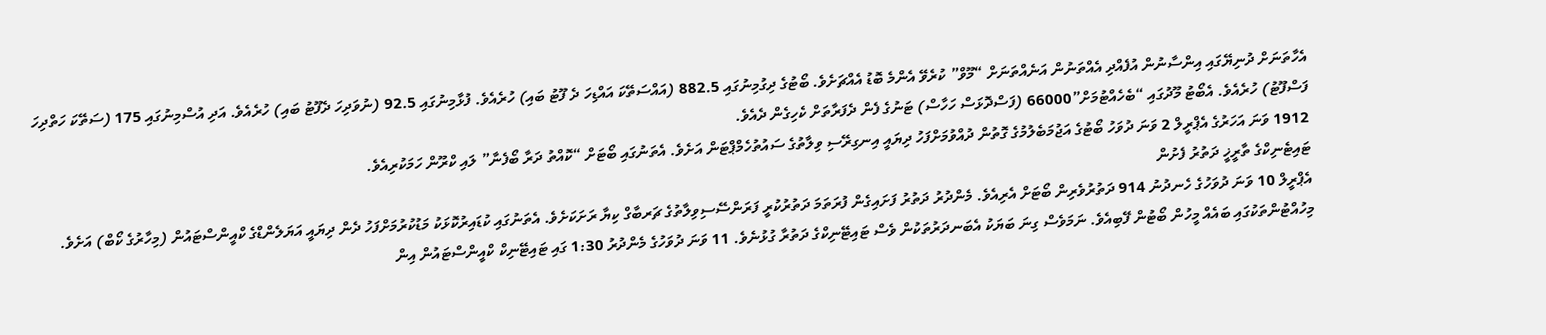އެހާތަނަށް ދުނިޔޭގައި އިންސާނުން އުފެއްދި އެއްތަނުން އަނެއްތަނަށް “މޫވް” ކުރެވޭ އެންމެ ބޮޑު އެއްޗަށެވެ. ބޯޓުގެ ދިގުމިނުގައި 882.5 (އައްސަތޭކަ އައްޑިހަ ދެ ފޫޓު ބައި) ހުރެއެވެ. ފުޅާމިނުގައި 92.5 (ނުވަދިހަ ދެފޫޓު ބައި) ހުރެއެވެ. އަދި އުސްމިނުގައި 175 (ސަތޭކަ ހަތްދިހަ ފަސްފޫޓު) ހުރެއެވެ. އެބޯޓު މޫދުގައި “ބެހެއްޓުމަށް”66000 (ފަސްދޮޅަސް ހަހާސް) ޓަނުގެ ފެން ދެފަރާތަށް ކެހިގެން ދެއެވެ.
1912 ވަނަ އަހަރުގެ އެޕްރީލް 2 ވަނަ ދުވަހު ބޯޓުގެ އަޖުމަބެލުމުގެ ގޮތުން ދުއްވުމަށްފަހު ދިޔައީ އިނގިރޭސި ވިލާތުގެ ސައުތުހެމްޕްޓަން އަށެވެ. އެތަނުގައި ބޯޓަށް “ކޮއްތު ދަރާ ބޯފެނާ” ލައި ކްރޫން ހަމަކުރިއެވެ.
ޓައިޓެނިކްގެ ތާރީޚީ ދަތުރު ފެށުން
އެޕްރީލް 10 ވަނަ ދުވަހުގެ ހެނދުނު 914 ދަތުރުވެރިން ބޯޓަށް އެރިއެވެ. މެންދުރު ދަތުރު ފަށައިގެން ފުރަތަމަ ދަތުރުކުރީ ފަރަންސޭސިވިލާތުގެ ޗަރބާގް ކިޔާ ރަށަކަށެވެ. އެތަނުގައި ކުޑައިރުކޮޅަކު މަޑުކުރުމަށްފަހު ދެން ދިޔައީ އަޔަލެންޑްގެ ކްއީންސްޓައުން (މިހާރުގެ ކޯބް) އަށެވެ. މިހުއްޓުންތަކުގައި ބައެއް މީހުން ބޯޓުން ފޭބިއެވެ. ނަމަވެސް ގިނަ ބަޔަކު އެބަނދަރުތަކުން ވެސް ޓައިޓޭނިކްގެ ދަތުރާ ގުޅުނެވެ. 11 ވަނަ ދުވަހުގެ މެންދުރު 1:30 ގައި ޓައިޓޭނިކް ކްއީންސްޓައުން އިން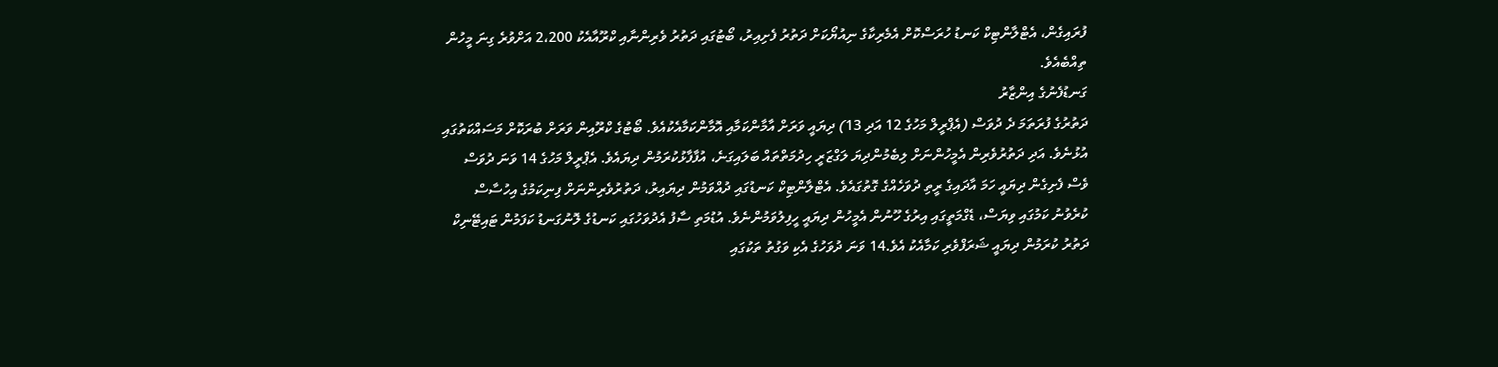ފުރައިގެން، އެޓްލާންޓިކް ކަނޑު ހުރަސްކޮށް އެމެރިކާގެ ނިއުޔޯކަށް ދަތުރު ފެށިއިރު، ބޯޓުގައި ދަތުރު ވެރިންނާއި ކްރޫއާއެކު 2،200 އަށްވުރެ ގިނަ މީހުން ތިއްބެއެވެ.
ގަނޑުފެނުގެ އިންޒާރު
ދަތުރުގެ ފުރަތަމަ ދެ ދުވަސް (އެޕްރީލް މަހުގެ 12 އަދި 13) ދިޔައީ ވަރަށް އާމާންކަމާއި އޮމާންކަމާއެކުއެވެ. ބޯޓުގެ ކްރޫއިން ވަރަށް ބުރަކޮށް މަސައްކަތުގައި އުޅުނެވެ. އަދި ދަތުރުވެރިން އެމީހުންނަށް ލިބެމުންދިޔަ ލަގްޒަރީ ހިދުމަތްތައް ބަލައިގަނެ، އުފާފާޅުކުރަމުން ދިޔައެވެ. އެޕްރީލް މަހުގެ 14 ވަނަ ދުވަސް ވެސް ފެށިގެން ދިޔައީ ހަމަ އާދައިގެ ރީތި ދުވަހެއްގެ ގޮތުގައެވެ. އެޓްލާންޓިކް ކަނޑުގައި ދުއްވަމުން ދިޔައިރު، ދަތުރުވެރިންނަށް ފިނިކަމުގެ އިހުސާސް ކުރެވުނު ކަމުގައި ވިޔަސް، ޑެގްމަތީގައި އިރުގެ ހޫނުން އެމީހުން ދިޔައީ ހީފިލުވަމުންނެވެ. އުޑުމަތި ސާފު އެދުވަހުގައި ކަނޑުގެ ލޮނުގަނޑު ކަފަމުން ޓައިޓޭނިކް ދަތުރު ކުރަމުން ދިޔައީ ޝަރަފްވެރި ކަމާއެކު އެވެ.14 ވަނަ ދުވަހުގެ އެކި ވަގުތު ތަކުގައި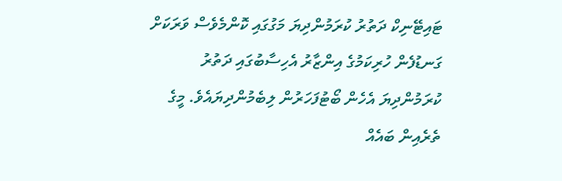ޓައިޓޭނިކް ދަތުރު ކުރަމުންދިޔަ މަގުގައި ކޮންމެވެސް ވަރަކަށް ގަނޑުފެން ހުރިކަމުގެ އިންޒާރު އެހިސާބުގައި ދަތުރު ކުރަމުންދިޔަ އެހެން ބޯޓުފަހަރުން ލިބެމުންދިޔައެވެ. މީގެ ތެރެއިން ބައެއް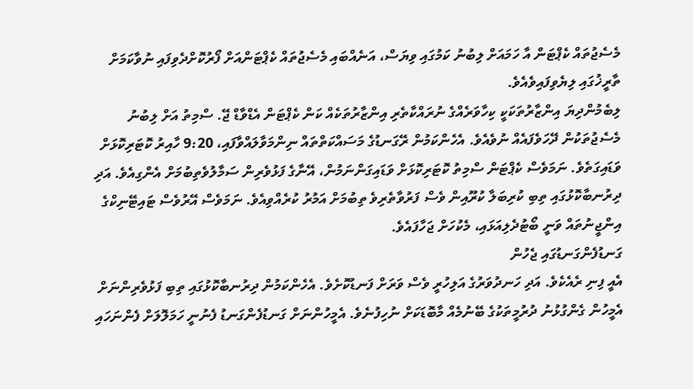މެސެޖުތައް ކެޕްޓަން އާ ހަމައަށް ލިބުނު ކަމުގައި ވިޔަސް، އަނެއްބައި މެސެޖުތައް ކެޕްޓަންއަށް ފޯރުކޮށްދެވިފައި ނުވާކަމަށް ތާރީޚުގައި ލިޔެވިފައިވެއެވެ.
ލިބެމުންދިޔަ އިންޒާރުތަކަކީ ކިހާވަރެއްގެ ނުރައްކާތެރި އިންޒާރުތަކެއް ކަން ކެޕްޓަން އެޑްވާޑް ޖޭ. ސްމިތު އަށް ލިބުނު މެސެޖުތަކުން ދޭހަވެފައެއް ނުވެއެވެ. އެހެންކަމުން ރޭގަނޑުގެ މަސައްކަތްތައް ނިންމަވާލައްވާފައި، 9:20 ހާއިރު ކޮޓަރިކޮޅަށް ވަޑައިގަތެވެ. ނަމަވެސް ކެޕްޓަން ސްމިތު ކޮޓަރިކޮޅަށް ވަޑައިގަންނަމުން، އޭނާގެ ފަޅުވެރިން ސަމާލުވެތިބުމަށް އެންގިއެވެ. އަދި ދިރުނބާކޮޅުގައި ތިބި ކުރިބަލާ ކުރޫއިން ވެސް ފަރުވާތެރިވެ ތިބުމަށް އަމުރު ކުރެއްވިއެވެ. ނަމަވެސް އޭރުވެސް ޓައިޓޭނިކްގެ އިންޖީނުތައް ވަނީ ބޯޓުދެލިއަޅައި، މެކުހަށް ޖަހާފައެވެ.
ގަނޑުފެންގަނޑުގައި ޖެހުން
އެއީ ފިނި ރެއެކެވެ. އަދި ހަނދުވަރުގެ އަލިހުރީ ވެސް ވަރަށް ފަނޑުކޮށެވެ. އެހެންކަމުން ދިރުނބާކޮޅުގައި ތިބި ފަޅުވެރިންނަށް އެމީހުން ގެންގުޅުނު ދުރުމީތަކުގެ ބޭނުމެއް މާބޮޑަކަށް ނުހިފުނެވެ. އެމީހުންނަށް ގަނޑުފެންގަނޑު ފެނުނީ ހަމަލޮލަށް ފެންނަހައި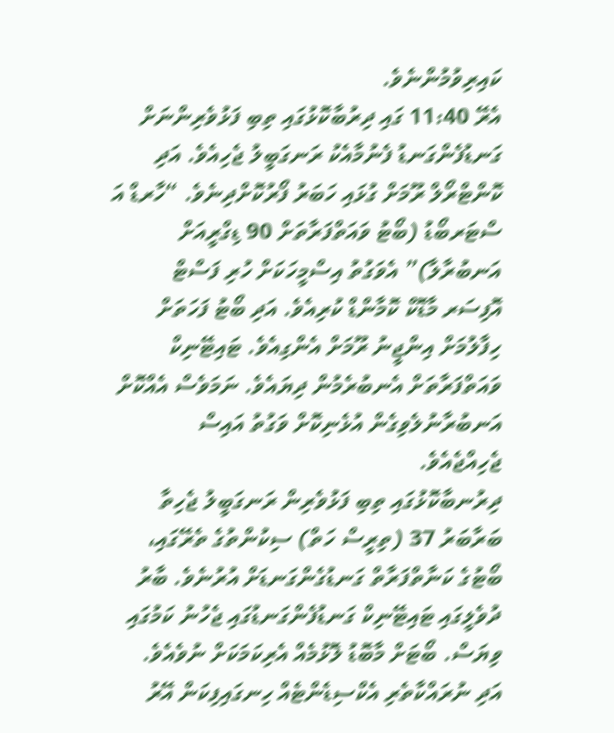ކައިރިވުމުންނެވެ.
އެރޭ 11:40 ގައި ދިރުބާކޮޅުގައި ތިބި ފަޅުވެރިންނަށް ގަނޑުފެންގަނޑު ފެނުމާއެކު ރަނގަބީލު ޖެހިއެވެ. އަދި ކޮންޓްރޯލް ރޫމަށް ގުޅައި ހަބަރު ފޯރުކޮށްދިނެވެ. “ހާރޑް އަ ސްޓަރބޯޑު (ބޯޓު ވައަތްފަރާތަށް 90 ޑިގްރީއަށް އަނބުރާލާ)” އެވަގުތު އިސްމީހަކަށް ހުރި ފަސްޓް އޮފިސަރ މާޑޮކް ކޮމާންޑް ކުރިއެވެ. އަދި ބޯޓު ފަހަތަށް ހިފާލުމަށް އިންޖީނު ރޫމަށް އެންގިއެވެ. ޓައިޓޭނިކް ވައަތްފަރާތަށް އެނބުރެމުން ދިޔައެވެ. ނަމަވެސް އެއްކޮށް އަނބުރާނުލެވިގެން އުޅެނިކޮށް ވަގުތު އައިސް ޖެހިއްޖެއެވެ.
ދިރުނބާކޮޅުގައި ތިބި ފަޅުވެރިން ރަނގަބީލު ޖެހިތާ ބަރާބަރު 37 (ތިރީސް ހަތް) ސިކުންތުގެ ތެރޭގައި، ބޯޓުގެ ކަނާތްފަރާތް ގަނޑުގެންގަނޑަށް އުރުނެވެ. ބާރު ދުވެލީގައި ޓައިޓޭނިކް ގަނޑުފެންގަނޑުގައި ޖެހުނު ކަމުގައި ވިޔަސް. ބޯޓަށް މާބޮޑު ލޮޅުމެއް އެރިކަމަކަށް ނުވެއެވެ. އަދި ނުރައްކާތެރި އެކްސިޑެންޓެއް ހިނގައިފިކަން އޭރު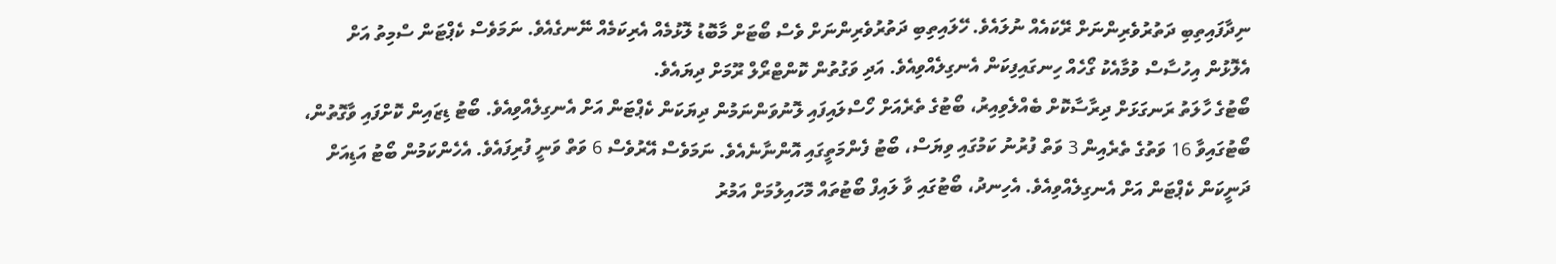ނިދާފައިތިބި ދަތުރުވެރިންނަށް ރޭކައެއް ނުލައެވެ. ހޭލައިތިބި ދަތުރުވެރިންނަށް ވެސް ބޯޓަށް މާބޮޑު ލޮޅުމެއް އެރިކަމެއް ނޭނގެއެވެ. ނަމަވެސް ކެޕްޓަން ސްމިތު އަށް އެލޮޅުން އިހުސާސް ވުމާއެކު ގޯހެއް ހިނގައިފިކަން އެނގިލެއްވިއެވެ. އަދި ވަގުތުން ކޮންޓްރޯލް ރޫމަށް ދިޔައެވެ.
ބޯޓުގެ ހާލަތު ރަނގަޅަށް ދިރާސާކޮށް ބެއްލެވިއިރު، ބޯޓުގެ ތެރެއަށް ހޯސްލައިފައި ލޮނުވަންނަމުން ދިޔަކަން ކެޕްޓަން އަށް އެނގިލެއްވިއެވެ. ބޯޓު ޑިޒައިން ކޮށްފައި ވާގޮތުން، ބޯޓުގައިވާ 16 ވަތުގެ ތެރެއިން 3 ވަތް ފުރުނު ކަމުގައި ވިޔަސް، ބޯޓު ފެންމަތީގައި އޮންނާނެއެވެ. ނަމަވެސް އޭރުވެސް 6 ވަތް ވަނީ ފުރިފައެވެ. އެހެންކަމުން ބޯޓު އަޑިއަށް ދަނީކަން ކެޕްޓަން އަށް އެނގިލެއްވިއެވެ. އެހިނދު، ބޯޓުގައި ވާ ލައިފް ބޯޓުތައް މޮހައިލުމަށް އަމުރު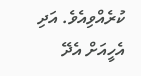ކުރެއްވިއެވެ. އަދި އެހީއަށް އެދޭ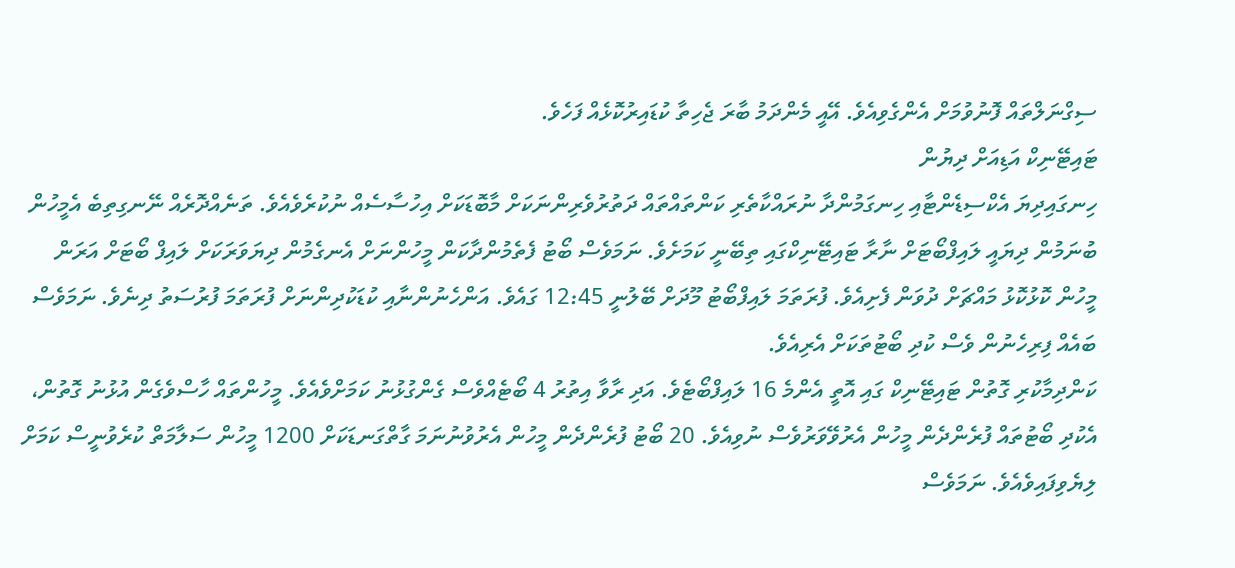ސިގްނަލްތައް ފޮނުވުމަށް އެންގެވިއެވެ. އޭއީ މެންދަމު ބާރަ ޖެހިތާ ކުޑައިރުކޮޅެއް ފަހެވެ.
ޓައިޓޭނިކް އަޑިއަށް ދިޔުން
ހިނގައިދިޔަ އެކްސިޑެންޓާއި ހިނގަމުންދާ ނުރައްކާތެރި ކަންތައްތައް ދަތުރުވެރިންނަކަށް މާބޮޑަކަށް އިހުސާސެއް ނުކުރެވެއެވެ. ތަނެއްދޮރެއް ނޭނގިތިބެ އެމީހުން ބުނަމުން ދިޔައީ ލައިފްބޯޓަށް ނާރާ ޓައިޓޭނިކްގައި ތިބޭނީ ކަމަށެވެ. ނަމަވެސް ބޯޓު ފެތެމުންދާކަން މީހުންނަށް އެނގެމުން ދިޔަވަރަކަށް ލައިފް ބޯޓަށް އަރަން މީހުން ކޮޅުކޮޅު މައްޗަށް ދުވަން ފެށިއެވެ. ފުރަތަމަ ލައިފްބޯޓު މޫދަށް ބޭލުނީ 12:45 ގައެވެ. އަންހެނުންނާއި ކުޑަކުދިންނަށް ފުރަތަމަ ފުރުސަތު ދިނެވެ. ނަމަވެސް ބައެއް ފިރިހެނުން ވެސް ކުދި ބޯޓުތަކަށް އެރިއެވެ.
ކަންދިމާކުރި ގޮތުން ޓައިޓޭނިކް ގައި އޮތީ އެންމެ 16 ލައިފްބޯޓެވެ. އަދި ރާވާ އިތުރު 4 ބޯޓެއްވެސް ގެންގުޅުނު ކަމަށްވެއެވެ. މީހުންތައް ހާސްވެގެން އުޅުނު ގޮތުން، އެކުދި ބޯޓުތައް ފުރެންދެން މީހުން އެރުވޭވަރުވެސް ނުވިއެވެ. 20 ބޯޓު ފުރެންދެން މީހުން އެރުވުނުނަމަ ގާތްގަނޑަކަށް 1200 މީހުން ސަލާމަތް ކުރެވުނީސް ކަމަށް ލިޔެވިފައިވެއެވެ. ނަމަވެސް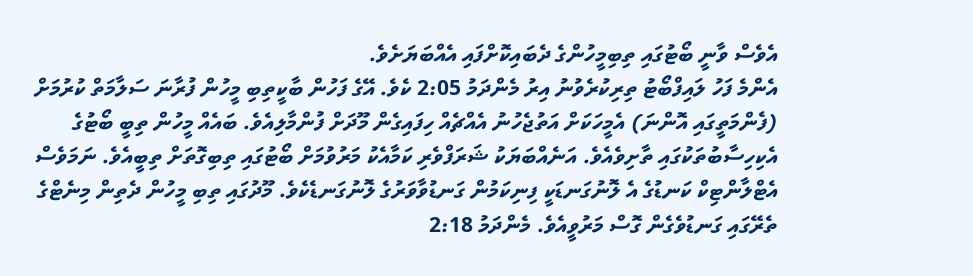އެވެސް ވާނީ ބޯޓުގައި ތިބިމީހުންގެ ދެބައިކޮށްފައި އެއްބަޔަށެވެ.
އެންމެ ފަހު ލައިފްބޯޓު ތިރިކުރެވުނު އިރު މެންދަމު 2:05 ކެވެ. އޭގެ ފަހުން ބާކީތިބި މީހުން ފުރާނަ ސަލާމަތް ކުރުމަށް (ފެންމަތީގައި އޮންނަ) އެމީހަކަށް އަތުޖެހުނު އެއްޗެއް ހިފައިގެން މޫދަށް ފުންމާލިއެވެ. ބައެއް މީހުން ތިބީ ބޯޓުގެ އެކިހިސާބުތަކުގައި ތާށިވެއެވެ. އަނެއްބަޔަކު ޝަރަފްވެރި ކަމާއެކު މަރުވުމަށް ބޯޓުގައި ތިބިގޮތަށް ތިބީއެވެ. ނަމަވެސް އެޓްލާންޓިކް ކަނޑުގެ އެ ލޮނުގަނޑަކީ ފިނިކަމުން ގަނޑުވާވަރުގެ ލޮނުގަނޑެކެވެ. މޫދުގައި ތިބި މީހުން ދެތިން މިނެޓްގެ ތެރޭގައި ގަނޑުވެގެން ގޮސް މަރުވީއެވެ. މެންދަމު 2:18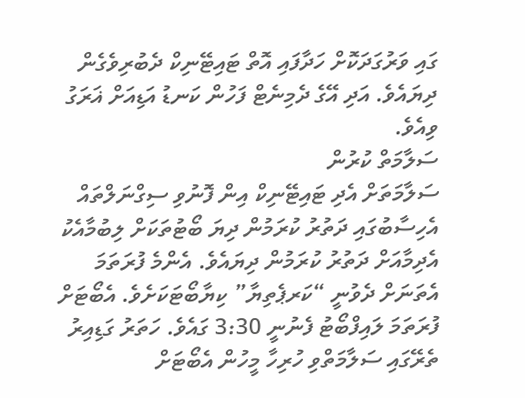ގައި ވަރުގަދަކޮށް ހަދާފައި އޮތް ޓައިޓޭނިކް ދެބުރިވެގެން ދިޔައެވެ. އަދި އޭގެ ދެމިނެޓް ފަހުން ކަނޑު އަޑިއަށް ޣަރަގު ވިއެވެ.
ސަލާމަތް ކުރުން
ސަލާމަތަށް އެދި ޓައިޓޭނިކް އިން ފޮނުވި ސިގްނަލްތައް އެހިސާބުގައި ދަތުރު ކުރަމުން ދިޔަ ބޯޓުތަކަށް ލިބުމާއެކު އެދިމާއަށް ދަތުރު ކުރަމުން ދިޔައެވެ. އެންމެ ފުރަތަމަ އެތަނަށް ދެވުނީ “ކަރޕެތިޔާ” ކިޔާބޯޓަކަށެވެ. އެބޯޓަށް ފުރަތަމަ ލައިފްބޯޓު ފެނުނީ 3:30 ގައެވެ. ހަތަރު ގަޑިއިރު ތެރޭގައި ސަލާމަތްވި ހުރިހާ މީހުން އެބޯޓަށް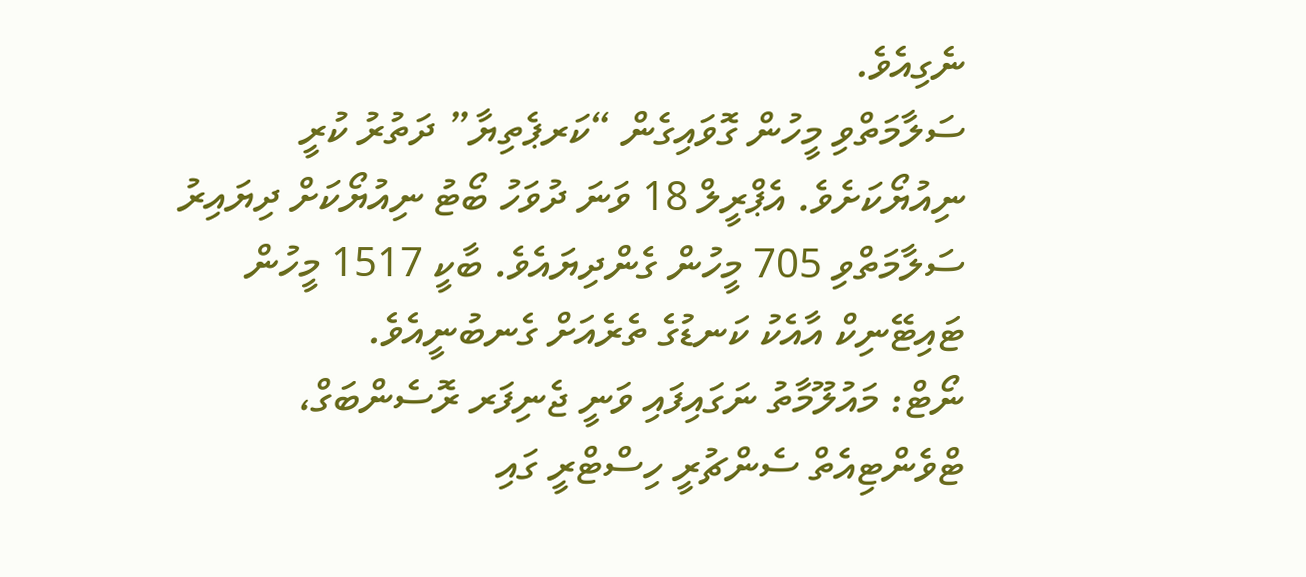ނެގިއެވެ.
ސަލާމަތްވި މީހުން ގޮވައިގެން “ކަރޕެތިޔާ” ދަތުރު ކުރީ ނިއުޔޯކަށެވެ. އެޕްރީލް 18 ވަނަ ދުވަހު ބޯޓު ނިއުޔޯކަށް ދިޔައިރު ސަލާމަތްވި 705 މީހުން ގެންދިޔައެވެ. ބާކީ 1517 މީހުން ޓައިޓޭނިކް އާއެކު ކަނޑުގެ ތެރެއަށް ގެނބުނީއެވެ.
ނޯޓް: މައުލޫމާތު ނަގައިފައި ވަނީ ޖެނިފަރ ރޮސެންބަގް، ޓްވެންޓިއެތް ސެންޗުރީ ހިސްޓްރީ ގައި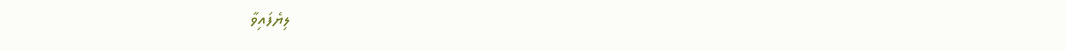ލިޔެފައިވާ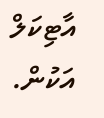އާޓިކަލް އަކުން.